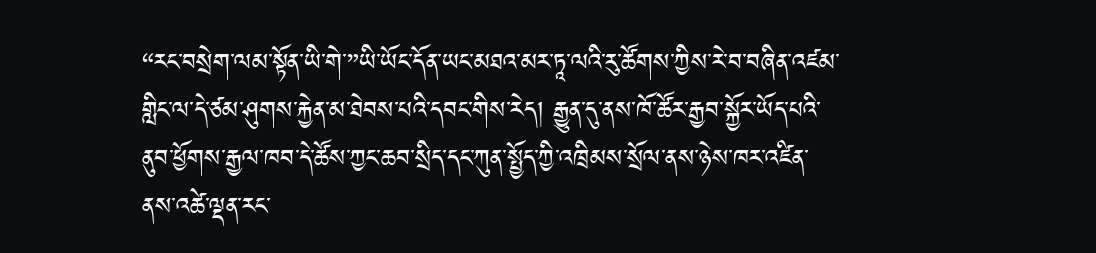“རང་བསྲེག་ལམ་སྟོན་ཡི་གེ་”ཡི་ཡོང་དོན་ཡང་མཐའ་མར་ཏཱ་ལའི་རུ་ཚོགས་ཀྱིས་རེ་བ་བཞིན་འཛམ་གླིང་ལ་དེ་ཙམ་ཤུགས་རྐྱེན་མ་ཐེབས་པའི་དབང་གིས་རེད། རྒྱུན་དུ་ནས་ཁོ་ཚོར་རྒྱབ་སྐྱོར་ཡོད་པའི་ནུབ་ཕྱོགས་རྒྱལ་ཁབ་དེ་ཚོས་ཀྱང་ཆབ་སྲིད་དང་ཀུན་སྤྱོད་ཀྱི་འཁྲིམས་སྲོལ་ནས་ཉེས་ཁར་འཛིན་ནས་འཚེ་ལྡན་རང་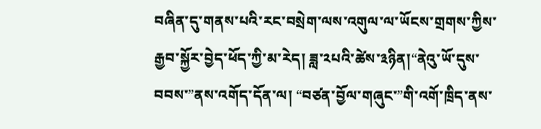བཞིན་དུ་གནས་པའི་རང་བསྲེག་ལས་འགུལ་ལ་ཡོངས་གྲགས་ཀྱིས་རྒྱབ་སྐྱོར་བྱེད་ཕོད་ཀྱི་མ་རེད། ཟླ་༢པའི་ཚེས་༣ཉིན།“ནེའུ་ཡོ་དུས་བབས་”ནས་འགོད་དོན་ལ། “བཙན་བྱོལ་གཞུང་”གི་འགོ་ཁྲིད་ནས་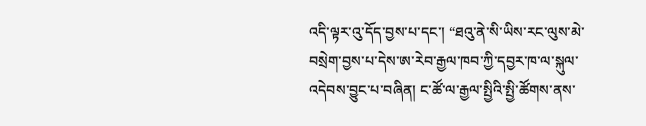འདི་ལྟར་འུ་དོད་བྱས་པ་དང་། “ཐའུ་ནེ་སི་ཡིས་རང་ལུས་མེ་བསྲེག་བྱས་པ་དེས་ཨ་རེབ་རྒྱལ་ཁབ་ཀྱི་དབྱར་ཁ་ལ་སྐུལ་འདེབས་བྱུང་པ་བཞིན། ང་ཚོ་ལ་རྒྱལ་སྤྱིའི་སྤྱི་ཚོགས་ནས་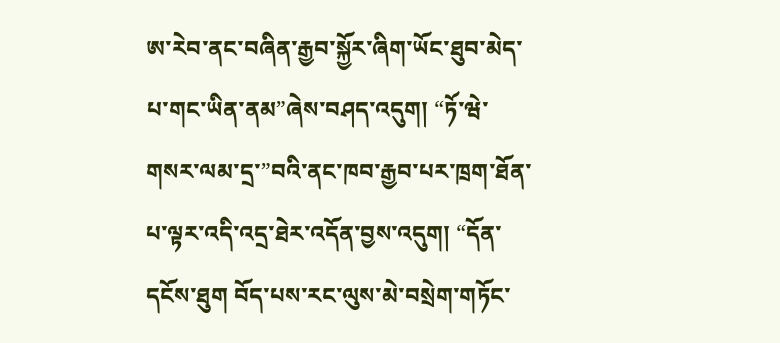ཨ་རེབ་ནང་བཞིན་རྒྱབ་སྐྱོར་ཞིག་ཡོང་ཐུབ་མེད་པ་གང་ཡིན་ནམ”ཞེས་བཤད་འདུག། “ཏོ་ཝེ་གསར་ལམ་དྲ་”བའི་ནང་ཁབ་རྒྱབ་པར་ཁྲག་ཐོན་པ་ལྟར་འདི་འདྲ་ཐེར་འདོན་བྱས་འདུག། “དོན་དངོས་ཐུག བོད་པས་རང་ལུས་མེ་བསྲེག་གཏོང་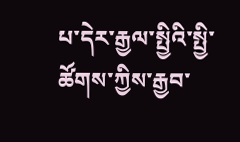པ་དེར་རྒྱལ་སྤྱིའི་སྤྱི་ཚོགས་ཀྱིས་རྒྱབ་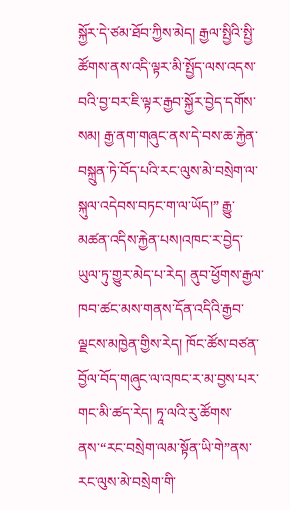སྐྱོར་དེ་ཙམ་ཐོབ་ཀྱིས་མེད། རྒྱལ་སྤྱིའི་སྤྱི་ཚོགས་ནས་འདི་ལྟར་མི་སྤྱོད་ལས་འདས་བའི་བྱ་བར་ཇི་ལྟར་རྒྱབ་སྐྱོར་བྱེད་དགོས་སམ། རྒྱ་ནག་གཞུང་ནས་དེ་བས་ཆ་རྐྱེན་བསྐྲུན་ཏེ་བོད་པའི་རང་ལུས་མེ་བསྲེག་ལ་སྐུལ་འདེབས་བཏང་ག་ལ་ཡོད།” རྒྱུ་མཚན་འདིས་རྐྱེན་པས།འཁང་ར་བྱེད་ཡུལ་ཏུ་གྱུར་མེད་པ་རེད། ནུབ་ཕྱོགས་རྒྱལ་ཁབ་ཚང་མས་གནས་དོན་འདིའི་རྒྱབ་ལྗངས་མཁྱེན་གྱིས་རེད། ཁོང་ཚོས་བཙན་བྱོལ་བོད་གཞུང་ལ་འཁང་ར་མ་བྱས་པར་གང་མི་ཚད་རེད། ཏཱ་ལའི་རུ་ཚོགས་ནས་“རང་བསྲེག་ལམ་སྟོན་ཡི་གེ”ནས་རང་ལུས་མེ་བསྲེག་གི་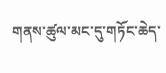གནས་ཚུལ་མང་དུ་གཏོང་ཆེད་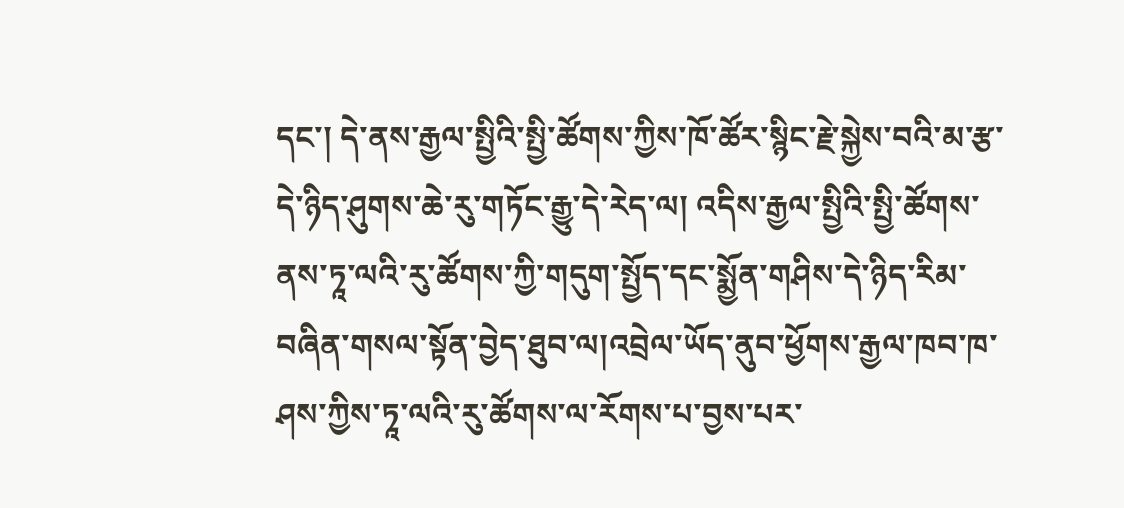དང་། དེ་ནས་རྒྱལ་སྤྱིའི་སྤྱི་ཚོགས་ཀྱིས་ཁོ་ཚོར་སྙིང་རྗེ་སྐྱེས་བའི་མ་རྩ་དེ་ཉིད་ཤུགས་ཆེ་རུ་གཏོང་རྒྱུ་དེ་རེད་ལ། འདིས་རྒྱལ་སྤྱིའི་སྤྱི་ཚོགས་ནས་ཏཱ་ལའི་རུ་ཚོགས་ཀྱི་གདུག་སྤྱོད་དང་སྨྱོན་གཤིས་དེ་ཉིད་རིམ་བཞིན་གསལ་སྟོན་བྱེད་ཐུབ་ལ།འབྲེལ་ཡོད་ནུབ་ཕྱོགས་རྒྱལ་ཁབ་ཁ་ཤས་ཀྱིས་ཏཱ་ལའི་རུ་ཚོགས་ལ་རོགས་པ་བྱས་པར་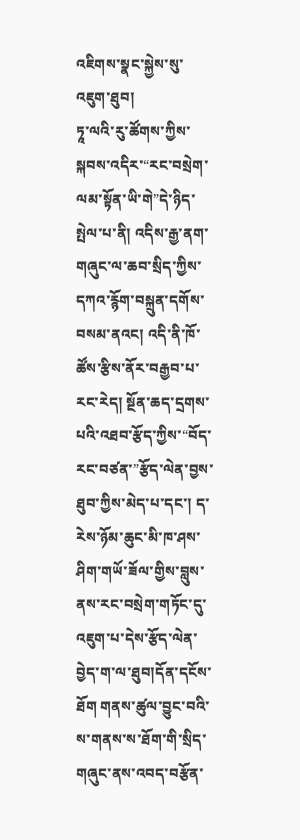འཇིགས་སྣང་སྐྱེས་སུ་འཇུག་ཐུབ།
ཏཱ་ལའི་རུ་ཚོགས་ཀྱིས་སྐབས་འདིར་“རང་བསྲེག་ལམ་སྟོན་ཡི་གེ”དེ་ཉིད་སྤེལ་པ་ནི། འདིས་རྒྱ་ནག་གཞུང་ལ་ཆབ་སྲིད་ཀྱིས་དཀའ་རྙོག་བསྐྲུན་དགོས་བསམ་ནའང། འདི་ནི་ཁོ་ཚོས་རྩིས་ནོར་བརྒྱབ་པ་རང་རེད། སྔོན་ཆད་དྲགས་པའི་འཐབ་རྩོད་ཀྱིས་“བོད་རང་བཙན་”རྩོད་ལེན་བྱས་ཐུབ་ཀྱིས་མེད་པ་དང་། ད་རེས་ཉོམ་ཆུང་མི་ཁ་ཤས་ཤིག་གཡོ་ཟོལ་གྱིས་བླུས་ནས་རང་བསྲེག་གཏོང་དུ་འཇུག་པ་དེས་རྩོད་ལེན་བྱེད་ག་ལ་ཐུབ།དོན་དངོས་ཐོག གནས་ཚུལ་བྱུང་བའི་ས་གནས་ས་ཐོག་གི་སྲིད་གཞུང་ནས་འབད་བརྩོན་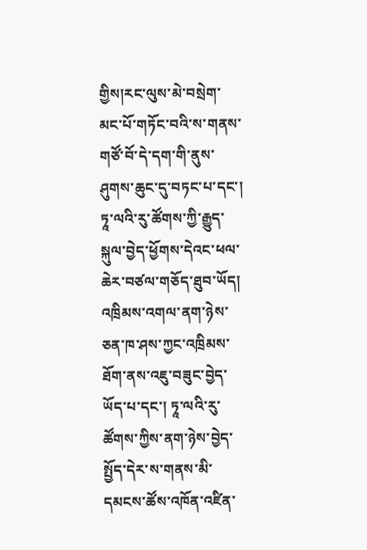གྱིས།རང་ལུས་མེ་བསྲེག་མང་པོ་གཏོང་བའི་ས་གནས་གཙོ་བོ་དེ་དག་གི་ནུས་ཤུགས་ཆུང་དུ་བཏང་པ་དང་། ཏཱ་ལའི་རུ་ཚོགས་ཀྱི་རྒྱུད་སྐུལ་བྱེད་ཕྱོགས་དེའང་ཕལ་ཆེར་བཙལ་གཅོད་ཐུབ་ཡོད། འཁྲིམས་འགལ་ནག་ཉེས་ཅན་ཁ་ཤས་ཀྱང་འཁྲིམས་ཐོག་ནས་འཇུ་བཟུང་བྱེད་ཡོད་པ་དང་། ཏཱ་ལའི་རུ་ཚོགས་ཀྱིས་ནག་ཉེས་བྱེད་སྤྱོད་དེར་ས་གནས་མི་དམངས་ཚོས་འཁོན་འཛིན་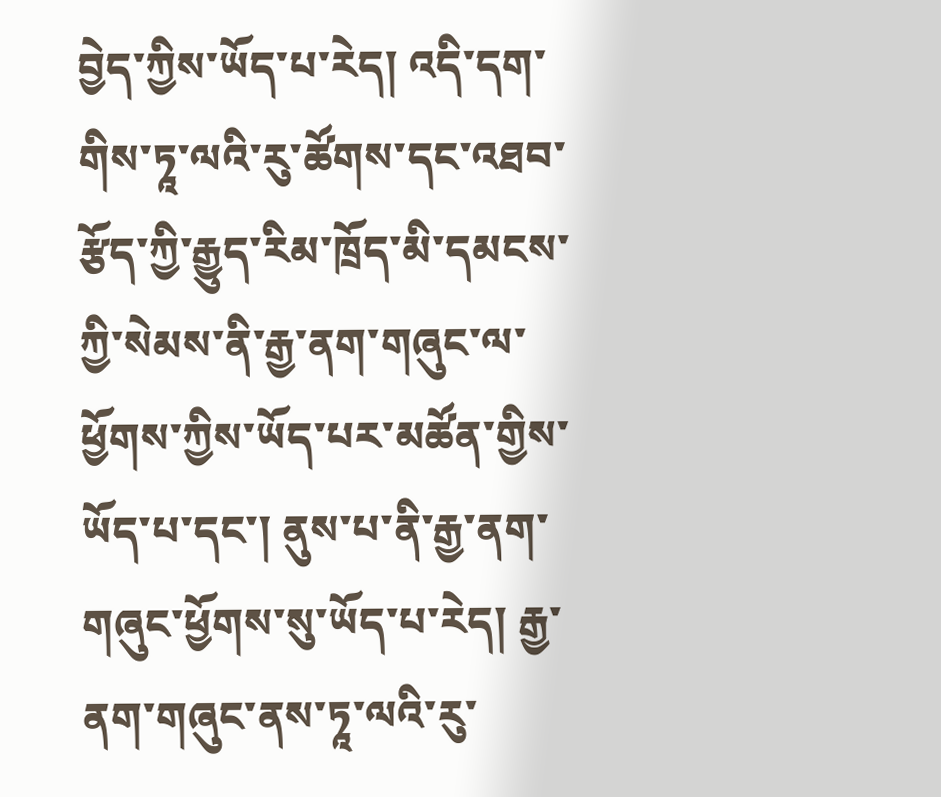བྱེད་ཀྱིས་ཡོད་པ་རེད། འདི་དག་གིས་ཏཱ་ལའི་རུ་ཚོགས་དང་འཐབ་རྩོད་ཀྱི་རྒྱུད་རིམ་ཁྲོད་མི་དམངས་ཀྱི་སེམས་ནི་རྒྱ་ནག་གཞུང་ལ་ཕྱོགས་ཀྱིས་ཡོད་པར་མཚོན་གྱིས་ཡོད་པ་དང་། ནུས་པ་ནི་རྒྱ་ནག་གཞུང་ཕྱོགས་སུ་ཡོད་པ་རེད། རྒྱ་ནག་གཞུང་ནས་ཏཱ་ལའི་རུ་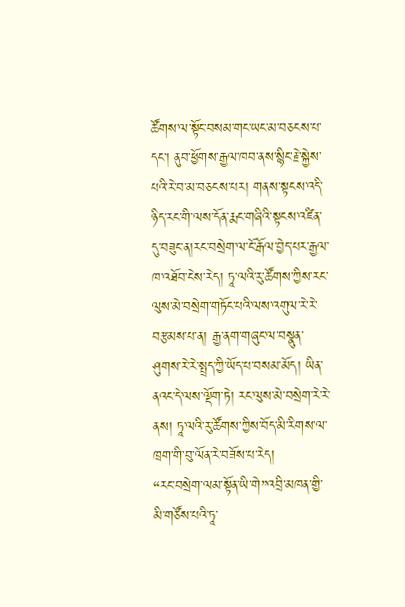ཚོགས་ལ་སྟོང་བསམ་གང་ཡང་མ་བཅངས་པ་དང་། ནུབ་ཕྱོགས་རྒྱལ་ཁབ་ནས་སྙིང་རྗེ་སྐྱེས་པའི་རེ་བ་མ་བཅངས་པར། གནས་སྟངས་འདི་ཉིད་རང་གི་ལས་དོན་རྨང་གཞིའི་སྟངས་འཛིན་དུ་བཟུང་ན།རང་བསྲེག་ལ་ངོ་རྒོལ་བྱེད་པར་རྒྱལ་ཁ་འཐོབ་ངེས་རེད། ཏཱ་ལའི་རུ་ཚོགས་ཀྱིས་རང་ལུས་མེ་བསྲེག་གཏོང་པའི་ལས་འགུལ་རེ་རེ་བརྩམས་པ་ན། རྒྱ་ནག་གཞུང་ལ་བསྣུན་ཤུགས་རེ་རེ་སྤྲད་ཀྱི་ཡོད་པ་བསམ་མོད། ཡིན་ནའང་དེ་ལས་ལྡོག་ཏེ། རང་ལུས་མེ་བསྲེག་རེ་རེ་ནས། ཏཱ་ལའི་རུ་ཚོགས་ཀྱིས་བོད་མི་རིགས་ལ་ཁྲག་གི་བུ་ལོན་རེ་བཟོས་པ་རེད།
“རང་བསྲེག་ལམ་སྟོན་ཡི་གེ”འབྲི་མཁན་གྱི་མི་གཙོས་པའི་ཏཱ་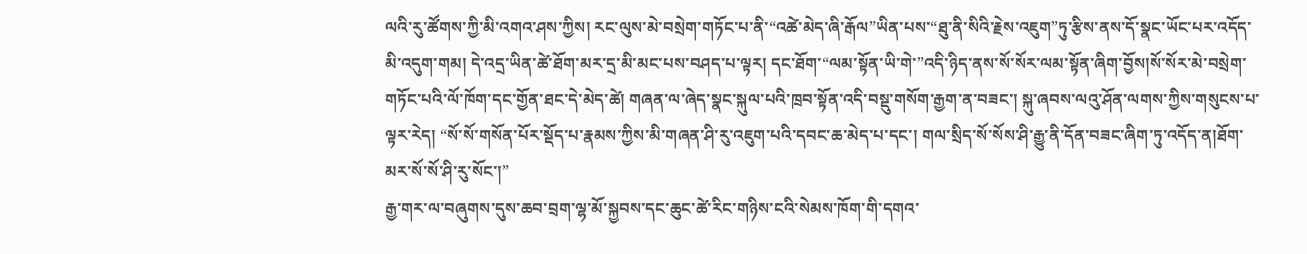ལའི་རུ་ཚོགས་ཀྱི་མི་འགའ་ཤས་ཀྱིས། རང་ལུས་མེ་བསྲེག་གཏོང་པ་ནི་“འཚེ་མེད་ཞི་རྒོལ”ཡིན་པས་“ཐུ་ནི་སིའི་རྗེས་འཇུག”ཏུ་རྩིས་ནས་དོ་སྣང་ཡོང་པར་འདོད་མི་འདུག་གམ། དེ་འདྲ་ཡིན་ཚེ་ཐོག་མར་དྲ་མི་མང་པས་བཤད་པ་ལྟར། དང་ཐོག་“ལམ་སྟོན་ཡི་གེ་”འདི་ཉིད་ནས་སོ་སོར་ལམ་སྟོན་ཞིག་བྱོས།སོ་སོར་མེ་བསྲེག་གཏོང་པའི་ལོ་ཁོག་དང་གྱོན་ཐང་དེ་མེད་ཚེ། གཞན་ལ་ཞེད་སྣང་སྐུལ་པའི་ཁྲབ་སྟོན་འདི་བསྡུ་གསོག་རྒྱག་ན་བཟང་། སྐུ་ཞབས་ལའུ་ཤོན་ལགས་ཀྱིས་གསུངས་པ་ལྟར་རེད། “སོ་སོ་གསོན་པོར་སྡོད་པ་རྣམས་ཀྱིས་མི་གཞན་ཤི་རུ་འཇུག་པའི་དབང་ཆ་མེད་པ་དང་། གལ་སྲིད་སོ་སོས་ཤི་རྒྱུ་ནི་དོན་བཟང་ཞིག་ཏུ་འདོད་ན།ཐོག་མར་སོ་སོ་ཤི་རུ་སོང་།”
རྒྱ་གར་ལ་བཞུགས་དུས་ཆབ་བྲག་ལྷ་མོ་སྐྱབས་དང་ཆུང་ཚེ་རིང་གཉིས་ངའི་སེམས་ཁོག་གི་དགའ་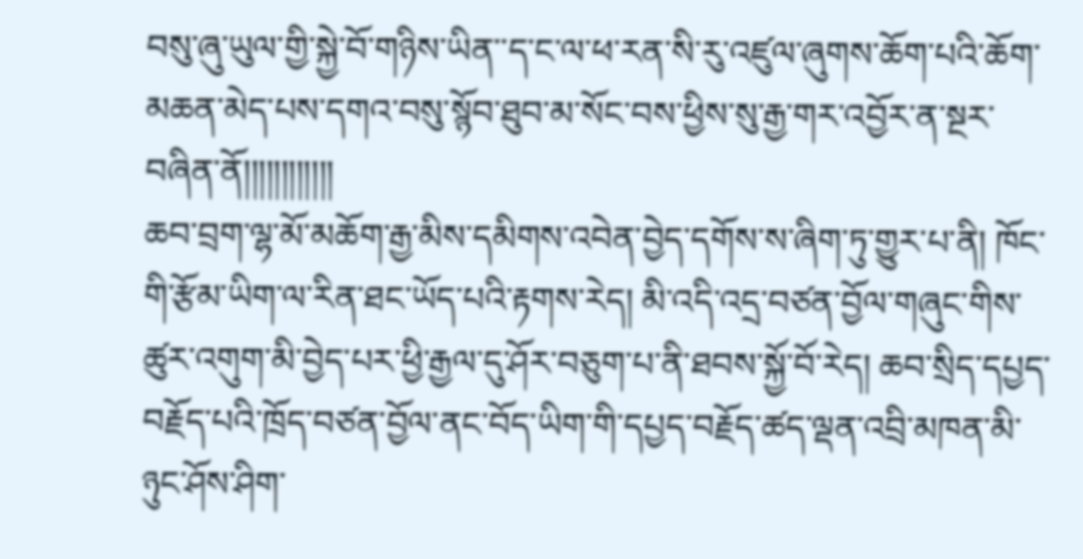བསུ་ཞུ་ཡུལ་གྱི་སྐྱེ་བོ་གཉིས་ཡིན་་ད་ང་ལ་ཕ་རན་སི་རུ་འཛུལ་ཞུགས་ཆོག་པའི་ཆོག་མཆན་མེད་པས་དགའ་བསུ་སྙོབ་ཐུབ་མ་སོང་བས་ཕྱིས་སུ་རྒྱ་གར་འབྱོར་ན་སྔར་བཞིན་ནོ།།།།།།།།།།།།
ཆབ་བྲག་ལྷ་མོ་མཆོག་རྒྱ་མིས་དམིགས་འབེན་བྱེད་དགོས་ས་ཞིག་ཏུ་གྱུར་པ་ནི། ཁོང་གི་རྩོམ་ཡིག་ལ་རིན་ཐང་ཡོད་པའི་རྟགས་རེད། མི་འདི་འདྲ་བཙན་བྱོལ་གཞུང་གིས་ཚུར་འགུག་མི་བྱེད་པར་ཕྱི་རྒྱལ་དུ་ཤོར་བཅུག་པ་ནི་ཐབས་སྐྱོ་བོ་རེད། ཆབ་སྲིད་དཔྱད་བརྗོད་པའི་ཁྲོད་བཙན་བྱོལ་ནང་བོད་ཡིག་གི་དཔྱད་བརྗོད་ཚད་ལྡན་འབྲི་མཁན་མི་ཉུང་ཤོས་ཤིག་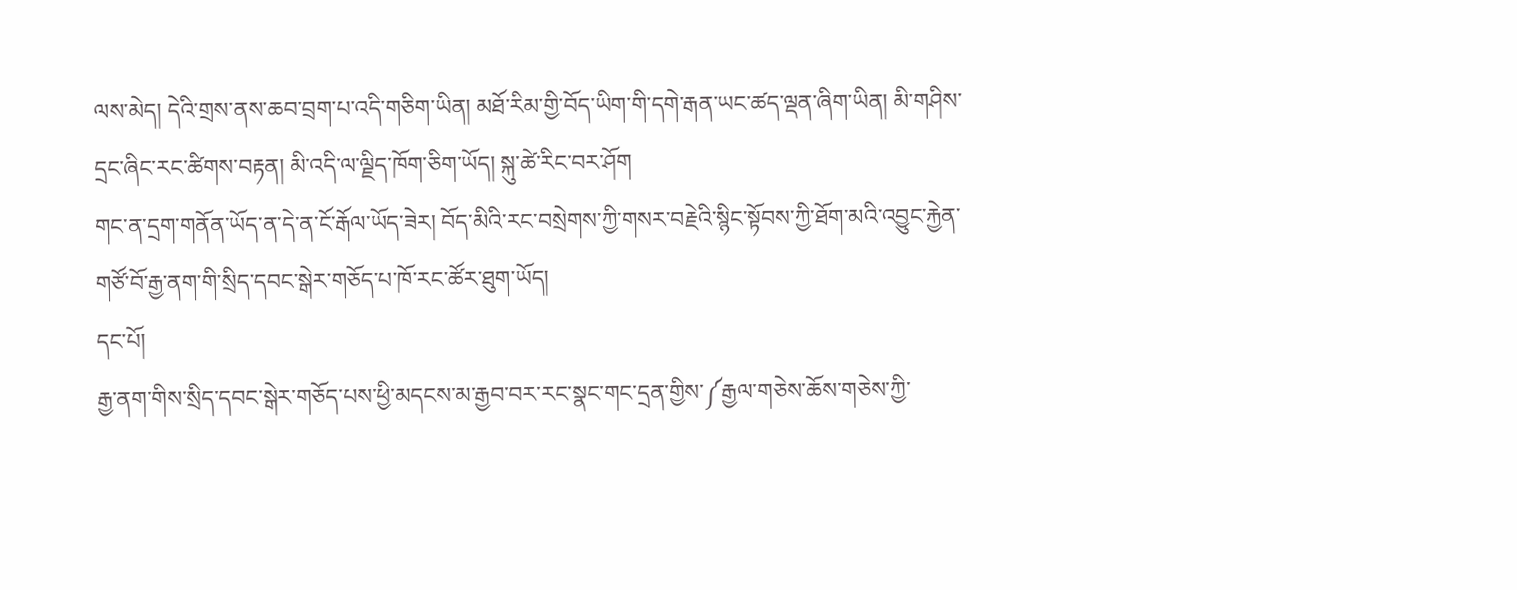ལས་མེད། དེའི་གྲས་ནས་ཆབ་བྲག་པ་འདི་གཅིག་ཡིན། མཐོ་རིམ་གྱི་བོད་ཡིག་གི་དགེ་རྒན་ཡང་ཚད་ལྡན་ཞིག་ཡིན། མི་གཤིས་དྲང་ཞིང་རང་ཚིགས་བརྟན། མི་འདི་ལ་ལྗིད་ཁོག་ཅིག་ཡོད། སྐུ་ཚེ་རིང་བར་ཤོག
གང་ན་དྲག་གནོན་ཡོད་ན་དེ་ན་ངོ་རྒོལ་ཡོད་ཟེར། བོད་མིའི་རང་བསྲེགས་ཀྱི་གསར་བརྗེའི་སྙིང་སྟོབས་ཀྱི་ཐོག་མའི་འབྱུང་རྐྱེན་གཙོ་བོ་རྒྱ་ནག་གི་སྲིད་དབང་སྒེར་གཅོད་པ་ཁོ་རང་ཚོར་ཐུག་ཡོད།
དང་པོ།
རྒྱ་ནག་གིས་སྲིད་དབང་སྒེར་གཅོད་པས་ཕྱི་མདངས་མ་རྒྱབ་བར་རང་སྣང་གང་དྲན་གྱིས་༼རྒྱལ་གཅེས་ཆོས་གཅེས་ཀྱི་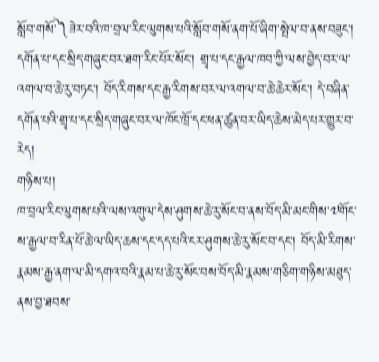སློབ་གསོ་༽ཟེར་བའི་ཁ་བྲལ་རིང་ལུགས་པའི་སློབ་གསོ་ནག་པོ་ཞིག་སྤེལ་བ་ནས་བཟུང་། དགོན་པ་དང་སྲིད་གཞུང་བར་ཐག་རིང་པོར་སོང་། གྲྭ་པ་དང་རྒྱལ་ཁབ་ཀྱི་ལས་བྱེད་བར་ལ་འགལ་བ་ཆེ་རུ་བཏང་། བོད་རིགས་དང་རྒྱ་རིགས་བར་ལ་འགལ་བ་ཆེ་ཆེར་སོང་། དེ་བཞིན་དགོན་པའི་གྲྭ་པ་དང་སྲིད་གཞུང་བར་ལ་ཁོང་ཁྲོ་དང་ཕན་ཚུན་བར་ཡིད་ཆེས་མེད་པར་གྱུར་བ་རེད།
གཉིས་པ།
ཁ་བྲལ་རིང་ལུགས་པའི་ལས་འགུལ་དེས་ཤུགས་ཆེ་རུ་སོང་བ་ནས་བོད་མི་མང་གིས་༧གོང་ས་རྒྱལ་བ་རིན་པོ་ཆེ་ལ་ཡིད་ཆས་དང་དད་པའི་ངར་ཤུགས་ཆེ་རུ་སོང་བ་དང་། བོད་མི་རིགས་རྣམས་རྒྱ་ནག་ལ་མི་དགའ་བའི་རྣམ་པ་ཆེ་རུ་སོང་བས་བོད་མི་རྣམས་གཅིག་གཉིས་མཐུད་ནས་བྱ་ཐབས་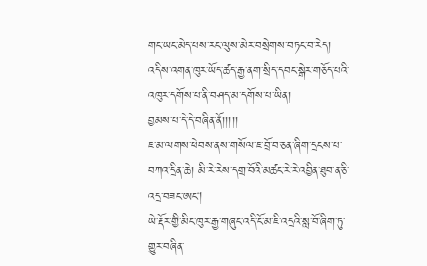གང་ཡང་མེད་པས་རང་ལུས་མེར་བསྲེགས་བཏང་བ་རེད། འདིས་འགན་ཁུར་ཡོད་ཚད་རྒྱ་ནག་སྲིད་དབང་སྒེར་གཅོད་པའི་འཁུར་དགོས་པ་ནི་བཤད་མ་དགོས་པ་ཡིན།
བྱམས་པ་དེ་དེ་བཞིན་ནོ།།།།།
ཇ་མ་ལགས་ཕེབས་ནས་གསོལ་ཇ་བྲོ་བ་ཅན་ཞིག་དྲངས་པ་བཀའ་དྲིན་ཆེ། མི་རེ་རེས་དགྲ་བོའི་མཚང་རེ་རེ་འབྱིན་ཐུབ་ན་ཅི་འདྲ་བཟང་ཨང།
ཡེ་རྡོར་གྱི་མིང་ཁུར་རྒྱ་གཞུང་འདི་ངོ་མ་ཇི་འདྲའི་སླ་བོ་ཞིག་ཏུ་གྱུར་བཞིན་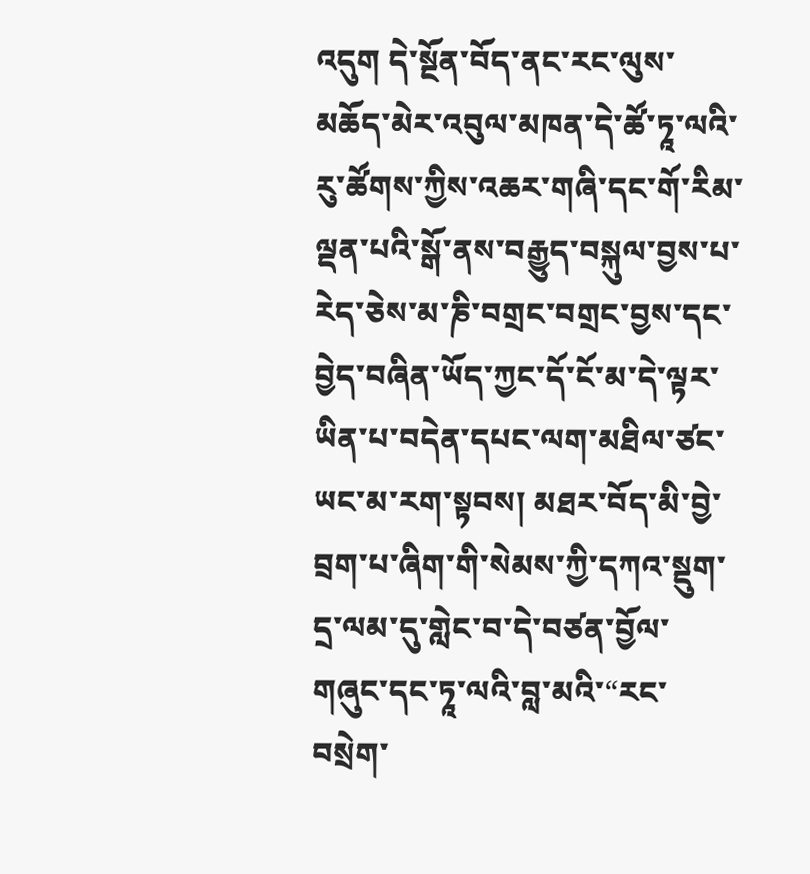འདུག དེ་སྔོན་བོད་ནང་རང་ལུས་མཆོད་མེར་འབུལ་མཁན་དེ་ཚོ་ཏཱ་ལའི་རུ་ཚོགས་ཀྱིས་འཆར་གཞི་དང་གོ་རིམ་ལྡན་པའི་སྒོ་ནས་བརྒྱུད་བསྐུལ་བྱས་པ་རེད་ཅེས་མ་ཎི་བགྲང་བགྲང་བྱས་དང་བྱེད་བཞིན་ཡོད་ཀྱང་དོ་ངོ་མ་དེ་ལྟར་ཡིན་པ་བདེན་དཔང་ལག་མཐིལ་ཙང་ཡང་མ་རག་སྟབས། མཐར་བོད་མི་བྱེ་བྲག་པ་ཞིག་གི་སེམས་ཀྱི་དཀའ་སྡུག་དྲ་ལམ་དུ་གླེང་བ་དེ་བཙན་བྱོལ་གཞུང་དང་ཏཱ་ལའི་བླ་མའི་“རང་བསྲེག་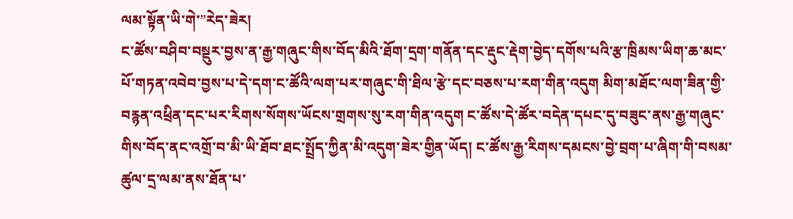ལམ་སྟོན་ཡི་གེ་”རེད་ཟེར།
ང་ཚོས་བཤིབ་བསྡུར་བྱས་ན་རྒྱ་གཞུང་གིས་བོད་མིའི་ཐོག་དྲག་གནོན་དང་རྡུང་རྡེག་བྱེད་དགོས་པའི་རྩ་ཁྲིམས་ཡིག་ཆ་མང་པོ་གཏན་འབེབ་བྱས་པ་དེ་དག་ང་ཚོའི་ལག་པར་གཞུང་གི་ཐིལ་རྩེ་དང་བཅས་པ་རག་གིན་འདུག མིག་མཐོང་ལག་ཟིན་གྱི་བརྙན་འཕྲིན་དང་པར་རིགས་སོགས་ཡོངས་གྲགས་སུ་རག་གིན་འདུག ང་ཚོས་དེ་ཚོར་བདེན་དཔང་དུ་བཟུང་ནས་རྒྱ་གཞུང་གིས་བོད་ནང་འགྲོ་བ་མི་ཡི་ཐོབ་ཐང་སྤྲོད་ཀྱིན་མི་འདུག་ཟེར་གྱིན་ཡོད། ང་ཚོས་རྒྱ་རིགས་དམངས་བྱེ་བྲག་པ་ཞིག་གི་བསམ་ཚུལ་དྲ་ལམ་ནས་ཐོན་པ་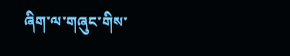ཞིག་ལ་གཞུང་གིས་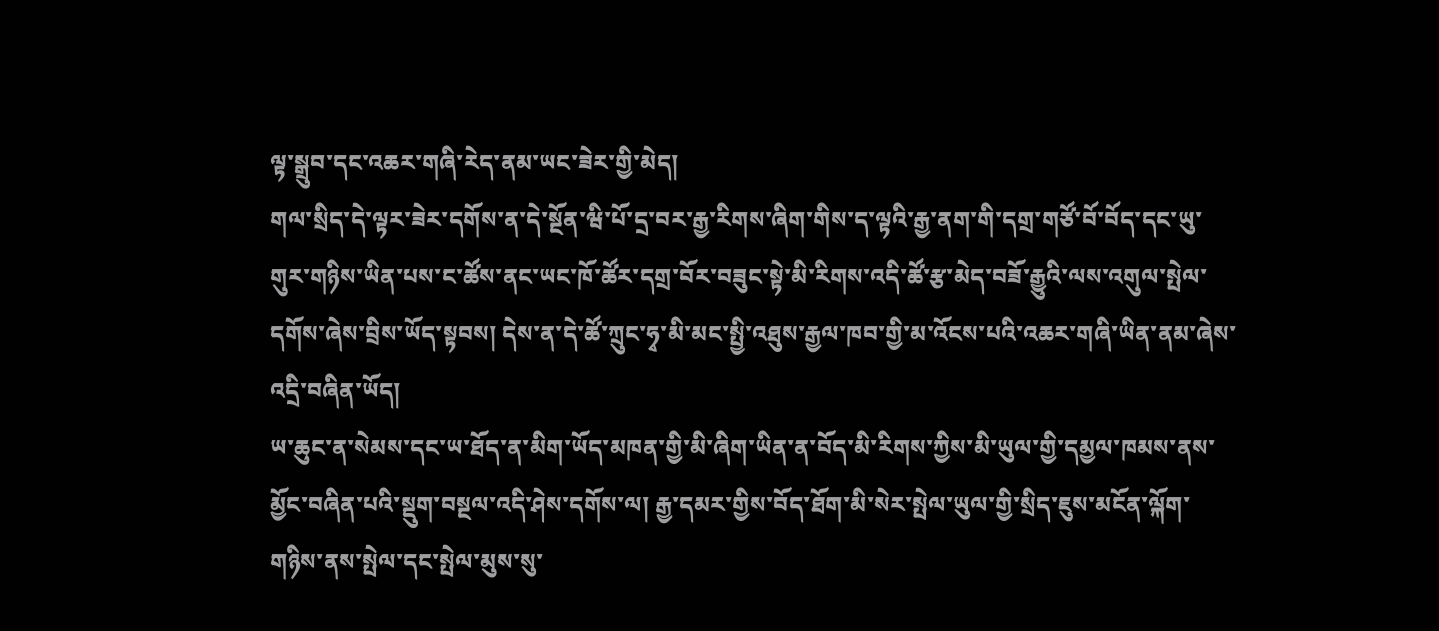ལྟ་སྒྲུབ་དང་འཆར་གཞི་རེད་ནམ་ཡང་ཟེར་གྱི་མེད།
གལ་སྲིད་དེ་ལྟར་ཟེར་དགོས་ན་དེ་སྔོན་ཝི་པོ་དྲ་བར་རྒྱ་རིགས་ཞིག་གིས་ད་ལྟའི་རྒྱ་ནག་གི་དགྲ་གཙོ་བོ་བོད་དང་ཡུ་གུར་གཉིས་ཡིན་པས་ང་ཚོས་ནང་ཡང་ཁོ་ཚོར་དགྲ་བོར་བཟུང་སྟེ་མི་རིགས་འདི་ཚོ་རྩ་མེད་བཟོ་རྒྱུའི་ལས་འགུལ་སྤེལ་དགོས་ཞེས་བྲིས་ཡོད་སྟབས། དེས་ན་དེ་ཚོ་ཀྲུང་ཧྭ་མི་མང་སྤྱི་འཐུས་རྒྱལ་ཁབ་གྱི་མ་འོངས་པའི་འཆར་གཞི་ཡིན་ནམ་ཞེས་འདྲི་བཞིན་ཡོད།
ཡ་ཆུང་ན་སེམས་དང་ཡ་ཐོད་ན་མིག་ཡོད་མཁན་གྱི་མི་ཞིག་ཡིན་ན་བོད་མི་རིགས་ཀྱིས་མི་ཡུལ་གྱི་དམྱལ་ཁམས་ནས་མྱོང་བཞིན་པའི་སྡུག་བསྔལ་འདི་ཤེས་དགོས་ལ། རྒྱ་དམར་གྱིས་བོད་ཐོག་མི་སེར་སྤེལ་ཡུལ་གྱི་སྲིད་ཇུས་མངོན་ལྐོག་གཉིས་ནས་སྤེལ་དང་སྤེལ་མུས་སུ་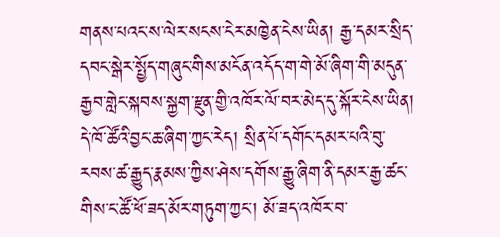གནས་པའང་ས་ལེར་སངས་ངེར་མཁྱེན་ངེས་ཡིན། རྒྱ་དམར་སྲིད་དབང་སྒེར་སྤྱོད་གཞུང་གིས་མངོན་འདོད་ག་གེ་མོ་ཞིག་གི་མདུན་རྒྱབ་གླེང་སྐབས་སྐྱག་རྫུན་གྱི་འཁོར་ལོ་བར་མེད་དུ་སྐོར་ངེས་ཡིན། དེ་ཁོ་ཚོའི་བྱང་ཆ་ཞིག་ཀྱང་རེད། སྲིན་པོ་དགོང་དམར་པའི་བུ་རབས་ཚ་རྒྱུད་རྣམས་ཀྱིས་ཤེས་དགོས་རྒྱུ་ཞིག་ནི་དམར་རྒྱ་ཚང་གིས་ང་ཚོ་ཕོ་ཟད་མོར་གཏུག་ཀྱང་། མོ་ཟད་འཁོར་བ་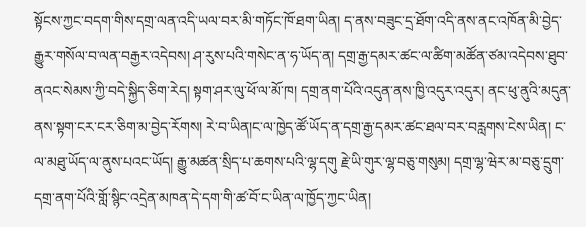སྟོངས་ཀྱང་བདག་གིས་དགྲ་ལན་འདི་ཡལ་བར་མི་གཏོང་ཁོ་ཐག་ཡིན། ད་ནས་བཟུང་དྲ་ཐོག་འདི་ནས་ནང་འཁོན་མི་བྱེད་རྒྱུར་གསོལ་བ་ལན་བརྒྱར་འདེབས། ཤ་རུས་པའི་གསེང་ན་ཧ་ཡོད་ན། དགྲ་རྒྱ་དམར་ཚང་ལ་ཚིག་མཚོན་ཙམ་འདེབས་ཐུབ་ནའང་སེམས་ཀྱི་བདེ་སྐྱིད་ཅིག་རེད། སྟག་ཤར་ལུ་ཕོ་ལ་མོ་ཁ། དགྲ་ནག་པོའི་འདུན་ནས་ཁྱི་འདུར་འདུར། ནང་ཕུ་ནུའི་མདུན་ནས་སྟག་ངར་ངར་ཅིག་མ་བྱེད་རོགས། རེ་བ་ཡིན།ང་ལ་ཁྱེད་ཚོ་ཡོད་ན་དགྲ་རྒྱ་དམར་ཚང་ཐལ་བར་བརླགས་ངེས་ཡིན། ང་ལ་མཐུ་ཡོད་ལ་ནུས་པའང་ཡོད། རྒྱུ་མཚན་སྲིད་པ་ཆགས་པའི་ལྷ་དགུ རྗེ་ཡི་གུར་ལྷ་བཅུ་གསུམ། དགྲ་ལྷ་ཝེར་མ་བཅུ་དྲུག་དགྲ་ནག་པོའི་གློ་སྙིང་འདྲེན་མཁན་དེ་དག་གི་ཚ་བོ་ང་ཡིན་ལ་ཁྱོད་ཀྱང་ཡིན།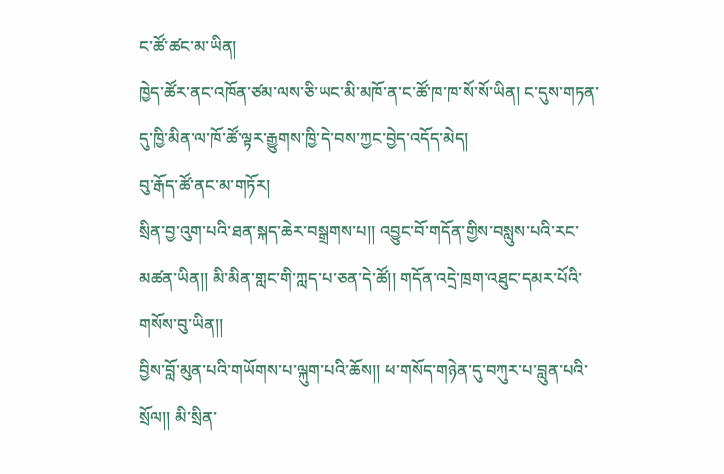ང་ཚོ་ཚང་མ་ཡིན།
ཁྱེད་ཚོར་ནང་འཁོན་ཙམ་ལས་ཅི་ཡང་མི་མཁོ་ན་ང་ཚོ་ཁ་ཁ་སོ་སོ་ཡིན། ང་དུས་གཏན་དུ་ཁྱི་མིན་ལ་ཁོ་ཚོ་ལྟར་རྒྱུགས་ཁྱི་དེ་བས་ཀྱང་བྱེད་འདོད་མེད།
བུ་རྒོད་ཚོ་ནང་མ་གཏོར།
སྲིན་བྱ་འུག་པའི་ཐན་སྐད་ཆེར་བསྒྲགས་པ།། འབྱུང་བོ་གདོན་གྱིས་བསླུས་པའི་རང་མཚན་ཡིན།། མི་མིན་གླང་གི་ཀླད་པ་ཅན་དེ་ཚོ།། གདོན་འདྲེ་ཁྲག་འཐུང་དམར་པོའི་གསོས་བུ་ཡིན།།
བྱིས་བློ་མུན་པའི་གཡོགས་པ་ལྐུག་པའི་ཆོས།། ཕ་གསོད་གཉེན་དུ་བཀུར་པ་བླུན་པའི་སྲོལ།། མི་སྲིན་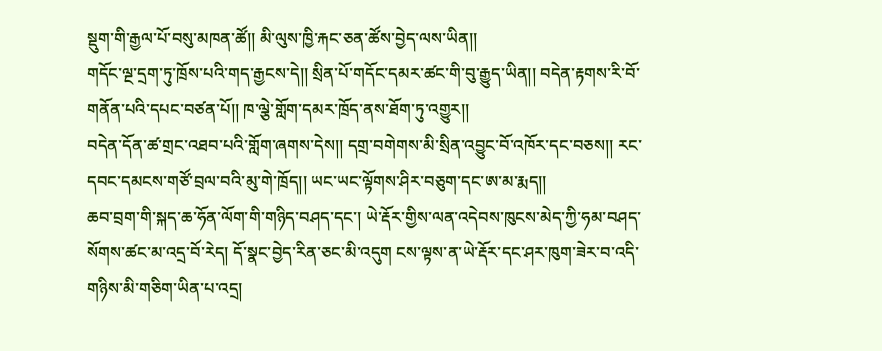སྡུག་གི་རྒྱལ་པོ་བསུ་མཁན་ཚོ།། མི་ལུས་ཁྱི་རྐང་ཅན་ཚོས་བྱེད་ལས་ཡིན།།
གདོང་ལྔ་དྲག་ཏུ་ཁྲོས་པའི་གད་རྒྱངས་དེ།། སྲིན་པོ་གདོང་དམར་ཚང་གི་བུ་རྒྱུད་ཡིན།། བདེན་རྟགས་རི་བོ་གནོན་པའི་དཔང་བཙན་པོ།། ཁ་ལྕེ་གློག་དམར་ཁྲོད་ནས་ཐོག་ཏུ་འགྱུར།།
བདེན་དོན་ཚ་གྲང་འཐབ་པའི་གློག་ཞགས་དེས།། དགྲ་བགེགས་མི་སྲིན་འབྱུང་བོ་འཁོར་དང་བཅས།། རང་དབང་དམངས་གཙོ་བྲལ་བའི་མུ་གེ་ཁྲོད།། ཡང་ཡང་ལྟོགས་ཤིར་བཅུག་དང་ཨ་མ་རྨད།།
ཆབ་བྲག་གི་སྐད་ཆ་ཧོན་ལོག་གི་གཉིད་བཤད་དང་། ཡེ་རྡོར་གྱིས་ལན་འདེབས་ཁུངས་མེད་ཀྱི་ཧམ་བཤད་སོགས་ཚང་མ་འདྲ་བོ་རེད། དོ་སྣང་བྱེད་རིན་ཅང་མི་འདུག ངས་ལྟས་ན་ཡེ་རྡོར་དང་ཤར་ཁུག་ཟེར་བ་འདི་གཉིས་མི་གཅིག་ཡིན་པ་འདྲ།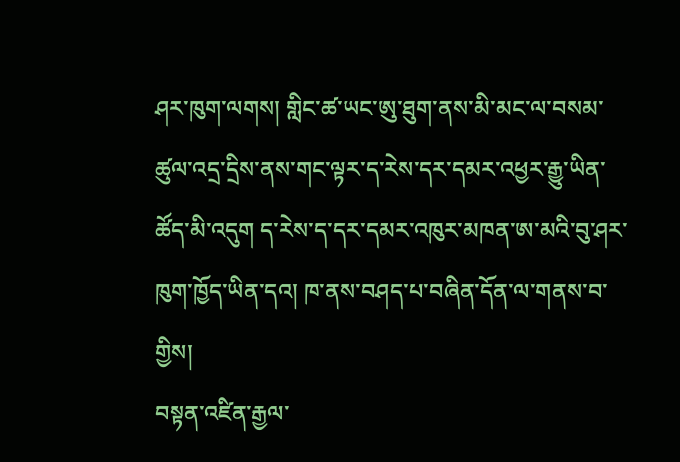ཤར་ཁུག་ལགས། གླིང་ཚ་ཡང་ཨུ་ཐུག་ནས་མི་མང་ལ་བསམ་ཚུལ་འདྲ་དྲིས་ནས་གང་ལྟར་ད་རེས་དར་དམར་འཕྱར་རྒྱུ་ཡིན་ཚོད་མི་འདུག ད་རེས་ད་དར་དམར་འཁུར་མཁན་ཨ་མའི་བུ་ཤར་ཁུག་ཁྱོད་ཡིན་དའ། ཁ་ནས་བཤད་པ་བཞིན་དོན་ལ་གནས་བ་གྱིས།
བསྟན་འཛིན་རྒྱལ་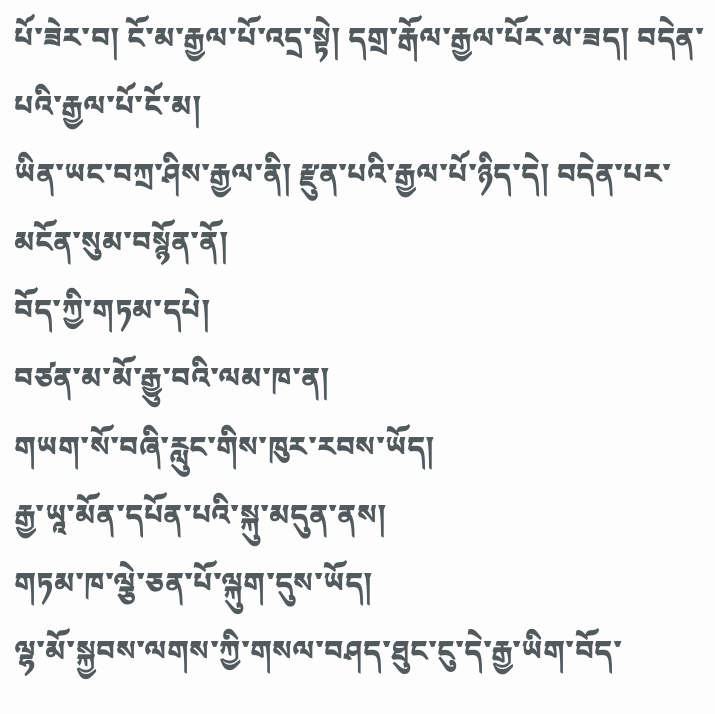པོ་ཟེར་བ། ངོ་མ་རྒྱལ་པོ་འདྲ་སྟེ། དགྲ་རྒོལ་རྒྱལ་པོར་མ་ཟད། བདེན་པའི་རྒྱལ་པོ་ངོ་མ།
ཡིན་ཡང་བཀྲ་ཤིས་རྒྱལ་ནི། རྫུན་པའི་རྒྱལ་པོ་ཉིད་དེ། བདེན་པར་མངོན་སུམ་བསྙོན་ནོ།
བོད་ཀྱི་གཏམ་དཔེ།
བཙན་མ་མོ་རྒྱུ་བའི་ལམ་ཁ་ན།
གཡག་སོ་བཞི་རླུང་གིས་ཁུར་རབས་ཡོད།
རྒྱ་ཡཱ་མོན་དཔོན་པའི་སྐུ་མདུན་ནས།
གཏམ་ཁ་ལྕེ་ཅན་པོ་ལྐུག་དུས་ཡོད།
ལྷ་མོ་སྐྱབས་ལགས་ཀྱི་གསལ་བཤད་ཐུང་ངུ་དེ་རྒྱ་ཡིག་བོད་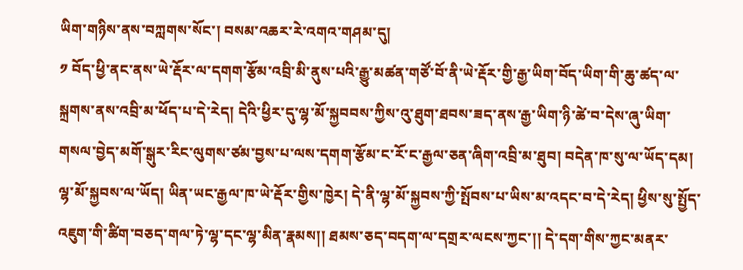ཡིག་གཉིས་ནས་བཀླགས་སོང་། བསམ་འཆར་རེ་འགའ་གཤམ་དུ།
༡ བོད་ཕྱི་ནང་ནས་ཡེ་རྡོར་ལ་དགག་རྩོམ་འབྲི་མི་ནུས་པའི་རྒྱུ་མཚན་གཙོ་བོ་ནི་ཡེ་རྡོར་གྱི་རྒྱ་ཡིག་བོད་ཡིག་གི་ཆུ་ཚད་ལ་སྐྲགས་ནས་འབྲི་མ་ཕོད་པ་དེ་རེད། དེའི་ཕྱིར་དུ་ལྷ་མོ་སྐྱབབས་ཀྱིས་འུ་ཐུག་ཐབས་ཟད་ནས་རྒྱ་ཡིག་ཉི་ཚེ་བ་དེས་ཞུ་ཡིག་གསལ་བྱེད་མགོ་སྒུར་རིང་ལུགས་ཙམ་བྱས་པ་ལས་དགག་རྩོམ་ང་རོ་ང་རྒྱལ་ཅན་ཞིག་འབྲི་མ་ཐུབ། བདེན་ཁ་སུ་ལ་ཡོད་དམ། ལྷ་མོ་སྐྱབས་ལ་ཡོད། ཡིན་ཡང་རྒྱལ་ཁ་ཡེ་རྡོར་གྱིས་ཁྱེར། དེ་ནི་ལྷ་མོ་སྐྱབས་ཀྱི་སྤོབས་པ་ཡིས་མ་འདང་བ་དེ་རེད། ཕྱིས་སུ་སྤྱོད་འཇུག་གི་ཚིག་བཅད་གལ་ཏེ་ལྷ་དང་ལྷ་མིན་རྣམས།། ཐམས་ཅད་བདག་ལ་དགྲར་ལངས་ཀྱང་།། དེ་དག་གིས་ཀྱང་མནར་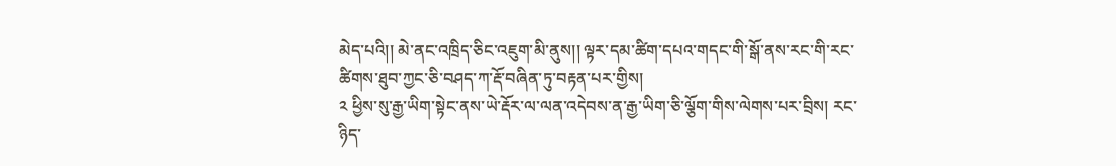མེད་པའི།། མེ་ནང་འཁྲིད་ཅིང་འཇུག་མི་ནུས།། ལྟར་དམ་ཚིག་དཔའ་གདང་གི་སྒོ་ནས་རང་གི་རང་ཚིགས་ཐུབ་ཀྱང་ཅི་བཤད་ཀ་རྡོ་བཞིན་ཏུ་བརྟན་པར་གྱིས།
༢ ཕྱིས་སུ་རྒྱ་ཡིག་སྟེང་ནས་ཡེ་རྡོར་ལ་ལན་འདེབས་ན་རྒྱ་ཡིག་ཅི་ལྕོག་གིས་ལེགས་པར་བྲིས། རང་ཉིད་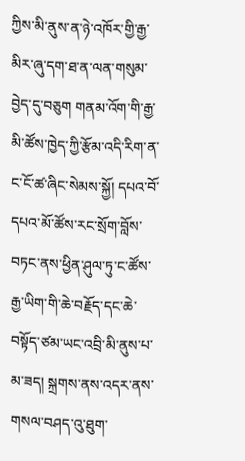ཀྱིས་མི་ནུས་ན་ཉེ་འཁོར་གྱི་རྒྱ་མིར་ཞུ་དག་ཐ་ན་ལན་གསུམ་བྱེད་དུ་བཅུག གནམ་འོག་གི་རྒྱ་མི་ཚོས་ཁྱེད་ཀྱི་རྩོམ་འདི་རིག་ན་ང་ངོ་ཚ་ཞིང་སེམས་སྐྱོ། དཔའ་བོ་དཔའ་མོ་ཚོས་རང་སྲོག་བློས་བཏང་ནས་ཕྱིན་ཤུལ་ཏུ་ང་ཚོས་རྒྱ་ཡིག་གི་ཆེ་བརྗོད་དང་ཆེ་བསྟོད་ཙམ་ཡང་འབྲི་མི་ནུས་པ་མ་ཟད། སྐྲགས་ནས་འདར་ནས་གསལ་བཤད་འུ་ཐུག་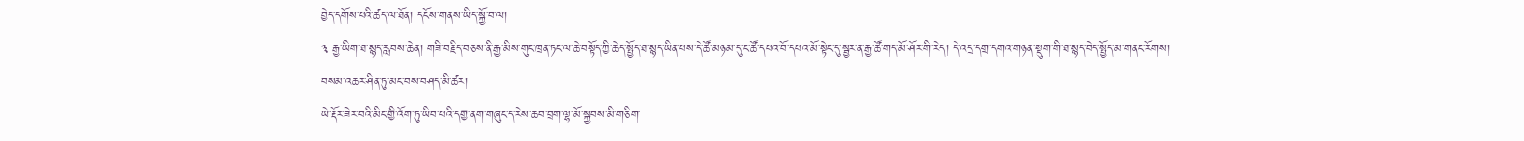བྱེད་དགོས་པའི་ཚད་ལ་ཐོན། དངོས་གནས་ཡིད་སྐྱོ་བ་ལ།
༣ རྒྱ་ཡིག་ཐ་སྙད་རླབས་ཆེན། གཟི་བརྗིད་བཅས་ནི་རྒྱ་མིས་གུང་ཁྲན་ཏང་ལ་ཆེ་བསྟོད་ཀྱི་ཆེད་སྤྱོད་ཐ་སྙད་ཡིན་པས་དེ་ཚོ་མཉམ་དུ་ང་ཚོ་དཔའ་བོ་དཔའ་མོ་སྟེང་དུ་སྦྱར་ན་རྒྱ་ཚོ་གད་མོ་ཤོར་གི་རེད། དེ་འདྲ་དགྲ་དགའ་གཉན་སྡུག་གི་ཐ་སྙད་བེད་སྤྱོད་མ་གནང་རོགས།
བསམ་འཆར་ཤིན་ཏུ་མང་བས་བཤད་མི་ཚར།
ཡེ་རྡོར་ཟེར་བའི་མིང་གྱི་འོག་ཏུ་ཡིབ་པའི་དགྱ་ནག་གཞུང་ད་རེས་ཆབ་བྲག་ལྷ་མོ་སྐྱབས་མི་གཅིག་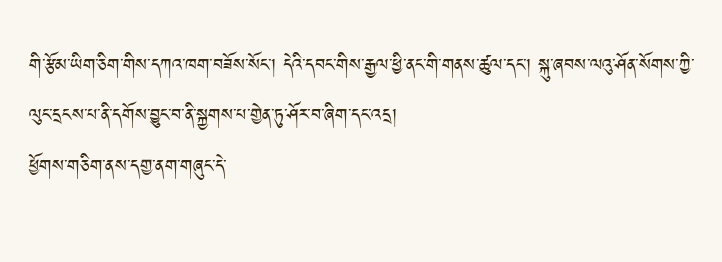གི་རྩོམ་ཡིག་ཅིག་གིས་དཀའ་ཁག་བཟོས་སོང་། དེའི་དབང་གིས་རྒྱལ་ཕྱི་ནང་གི་གནས་ཚུལ་དང་། སྐུ་ཞབས་ལའུ་ཤོན་སོགས་ཀྱི་ལུང་དྲངས་པ་ནི་དགོས་བྱུང་བ་ནི་སྐྱགས་པ་གྱེན་ཏུ་ཤོར་བ་ཞིག་དང་འདྲ།
ཕྱོགས་གཅིག་ནས་དགྱ་ནག་གཞུང་དེ་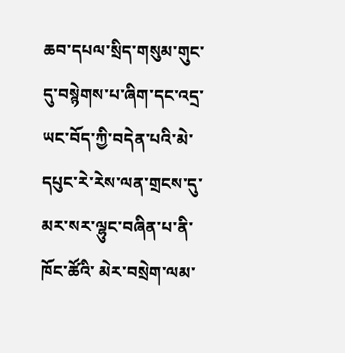ཆབ་དཔལ་སྲིད་གསུམ་གུང་དུ་བསྙེགས་པ་ཞིག་དང་འདྲ་ཡང་བོད་ཀྱི་བདེན་པའི་མེ་དཔུང་རེ་རེས་ལན་གྲངས་དུ་མར་སར་ལྷུང་བཞིན་པ་ནི་ཁོང་ཚོའི་ མེར་བསྲེག་ལམ་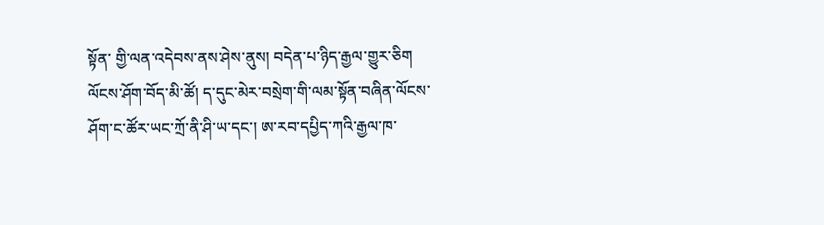སྟོན་ གྱི་ལན་འདེབས་ནས་ཤེས་ནུས། བདེན་པ་ཉིད་རྒྱལ་གྱུར་ཅིག
ལོངས་ཤོག་བོད་མི་ཚོ། ད་དུང་མེར་བསྲེག་གི་ལམ་སྟོན་བཞིན་ལོངས་ཤོག་ང་ཚོར་ཡང་ཀྲོ་ནི་ཤི་ཡ་དང་། ཨ་རབ་དཔྱིད་ཀའི་རྒྱལ་ཁ་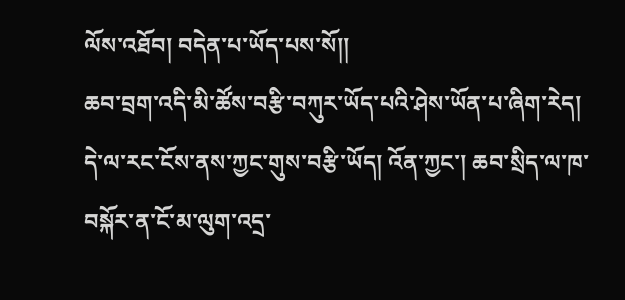ལོས་འཐོབ། བདེན་པ་ཡོད་པས་སོ།།
ཆབ་བྲག་འདི་མི་ཚོས་བརྩི་བཀུར་ཡོད་པའི་ཤེས་ཡོན་པ་ཞིག་རེད། དེ་ལ་རང་ངོས་ནས་ཀྱང་གུས་བརྩི་ཡོད། འོན་ཀྱང་། ཆབ་སྲིད་ལ་ཁ་བསྐོར་ན་ངོ་མ་ལུག་འདྲ་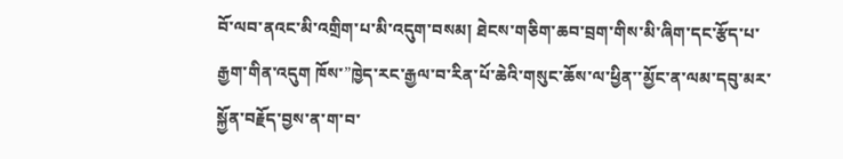བོ་ལབ་ནའང་མི་འགྲིག་པ་མི་འདུག་བསམ། ཐེངས་གཅིག་ཆབ་བྲག་གིས་མི་ཞིག་དང་རྩོད་པ་རྒྱག་གིན་འདུག ཁོས་”ཁྱེད་རང་རྒྱལ་བ་རིན་པོ་ཆེའི་གསུང་ཆོས་ལ་ཕྱིན་་མྱོང་ན་ལམ་དབུ་མར་སྐྱོན་བརྗོད་བྱས་ན་ག་བ་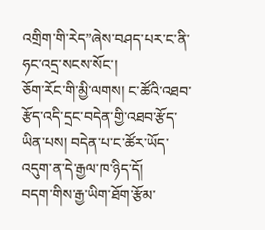འགྲིག་གི་རེད”ཞེས་བཤད་པར་ང་ནི་ཧང་འདྲ་སངས་སོང་།
ཅོག་རོང་གི་མྱི་ལགས། ང་ཚོའི་འཐབ་རྩོད་འདི་དྲང་བདེན་གྱི་འཐབ་རྩོད་ཡིན་པས། བདེན་པ་ང་ཚོར་ཡོད་འདུག་ན་དེ་རྒྱལ་ཁ་ཉིད་དོ།
བདག་གིས་རྒྱ་ཡིག་ཐོག་རྩོམ་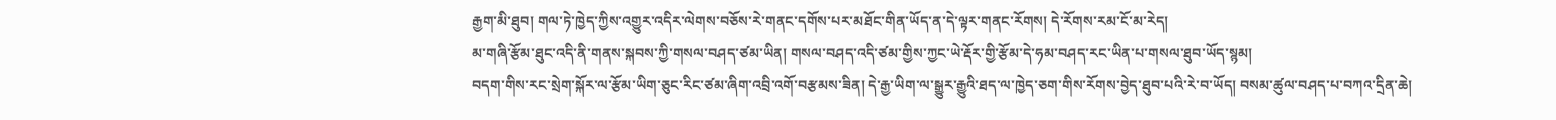རྒྱག་མི་ཐུབ། གལ་ཏེ་ཁྱེད་ཀྱིས་འགྱུར་འདིར་ལེགས་བཅོས་རེ་གནང་དགོས་པར་མཐོང་གིན་ཡོད་ན་དེ་ལྟར་གནང་རོགས། དེ་རོགས་རམ་ངོ་མ་རེད།
མ་གཞི་རྩོམ་ཐུང་འདི་ནི་གནས་སྐབས་ཀྱི་གསལ་བཤད་ཙམ་ཡིན། གསལ་བཤད་འདི་ཙམ་གྱིས་ཀྱང་ཡེ་རྡོར་གྱི་རྩོམ་དེ་ཧམ་བཤད་རང་ཡིན་པ་གསལ་ཐུབ་ཡོད་སྙམ།
བདག་གིས་རང་སྲེག་སྐོར་ལ་རྩོམ་ཡིག་ཅུང་རིང་ཙམ་ཞིག་འབྲི་འགོ་བརྩམས་ཟིན། དེ་རྒྱ་ཡིག་ལ་སྒྱུར་རྒྱུའི་ཐད་ལ་ཁྱེད་ཅག་གིས་རོགས་བྱེད་ཐུབ་པའི་རེ་བ་ཡོད། བསམ་ཚུལ་བཤད་པ་བཀའ་དྲིན་ཆེ།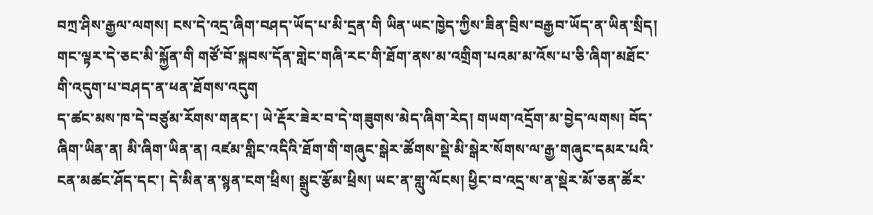བཀྲ་ཤིས་རྒྱལ་ལགས། ངས་དེ་འདྲ་ཞིག་བཤད་ཡོད་པ་མི་དྲན་གི ཡིན་ཡང་ཁྱེད་ཀྱིས་ཟིན་བྲིས་བརྒྱབ་ཡོད་ན་ཡིན་སྲིད། གང་ལྟར་དེ་ཅང་མི་སྐྱོན་གི གཙོ་བོ་སྐབས་དོན་གླེང་གཞི་རང་གི་ཐོག་ནས་མ་འགྲིག་པའམ་མ་འོས་པ་ཅི་ཞིག་མཐོང་གི་འདུག་པ་བཤད་ན་ཕན་ཐོགས་འདུག
ད་ཚང་མས་ཁ་དེ་བཙུམ་རོགས་གནང་། ཡེ་རྡོར་ཟེར་བ་དེ་གཟུགས་མེད་ཞིག་རེད། གཡག་འདྲོག་མ་བྱེད་ལགས། བོད་ཞིག་ཡིན་ན། མི་ཞིག་ཡིན་ན། འཛམ་གླིང་འདིའི་ཐོག་གི་གཞུང་སྒེར་ཚོགས་སྡེ་མི་སྒེར་སོགས་ལ་རྒྱ་གཞུང་དམར་པའི་ངན་མཚང་ཤོད་དང་། དེ་མིན་ན་སྙན་ངག་ཕྲིས། སྒྲུང་རྩོམ་ཕྲིས། ཡང་ན་གླུ་ལོངས། ཕྱིང་བ་འདྲ་ས་ན་སྡེར་མོ་ཅན་ཚོར་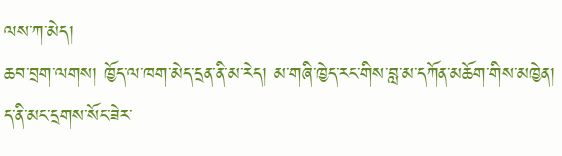ལས་ཀ་མེད།
ཆབ་བྲག་ལགས། ཁྱོད་ལ་ཁག་མེད་དྲན་ནི་མ་རེད། མ་གཞི་ཁྱེད་རང་གིས་བླ་མ་དཀོན་མཆོག་གིས་མཁྱེན། ད་ནི་མང་དྲགས་སོང་ཟེར་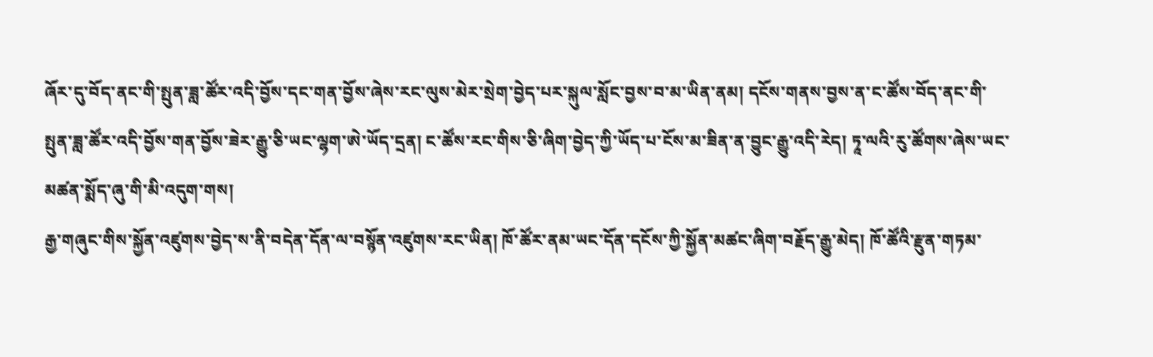ཞོར་དུ་བོད་ནང་གི་སྤུན་ཟླ་ཚོར་འདི་བྱོས་དང་གན་བྱོས་ཞེས་རང་ལུས་མེར་སྲེག་བྱེད་པར་སྐུལ་སློང་བྱས་བ་མ་ཡིན་ནམ། དངོས་གནས་བྱས་ན་ང་ཚོས་བོད་ནང་གི་སྤུན་ཟླ་ཚོར་འདི་བྱོས་གན་བྱོས་ཟེར་རྒྱུ་ཅི་ཡང་ལྷག་ཨེ་ཡོད་དྲན། ང་ཚོས་རང་གིས་ཅི་ཞིག་བྱེད་ཀྱི་ཡོད་པ་ངོས་མ་ཟིན་ན་བྱུང་རྒྱུ་འདི་རེད། ཏཱ་ལའི་རུ་ཚོགས་ཞེས་ཡང་མཚན་སྨོད་ཞུ་གི་མི་འདུག་གས།
རྒྱ་གཞུང་གིས་སྐྱོན་འཛུགས་བྱེད་ས་ནི་བདེན་དོན་ལ་བསྙོན་འཛུགས་རང་ཡིན། ཁོ་ཚོར་ནམ་ཡང་དོན་དངོས་ཀྱི་སྐྱོན་མཚང་ཞིག་བརྗོད་རྒྱུ་མེད། ཁོ་ཚོའི་རྫུན་གཏམ་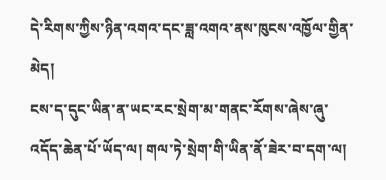དེ་རིགས་ཀྱིས་ཉིན་འགའ་དང་ཟླ་འགའ་ནས་ཁུངས་འཁྱོལ་གྱིན་མེད།
ངས་ད་དུང་ཡིན་ན་ཡང་རང་སྲེག་མ་གནང་རོགས་ཞེས་ཞུ་འདོད་ཆེན་པོ་ཡོད་ལ། གལ་ཏེ་སྲེག་གི་ཡིན་ནོ་ཟེར་བ་དག་ལ།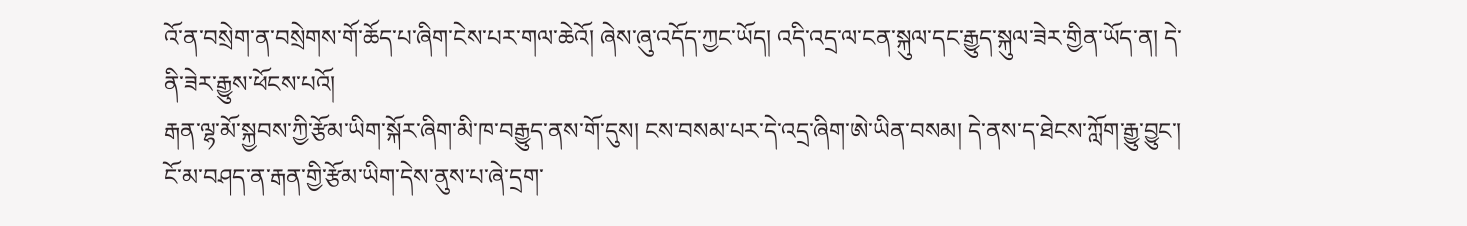འོ་ན་བསྲེག་ན་བསྲེགས་གོ་ཆོད་པ་ཞིག་ངེས་པར་གལ་ཆེའོ། ཞེས་ཞུ་འདོད་ཀྱང་ཡོད། འདི་འདྲ་ལ་ངན་སྐུལ་དང་རྒྱུད་སྐུལ་ཟེར་གྱིན་ཡོད་ན། དེ་ནི་ཟེར་རྒྱུས་ཕོངས་པའོ།
རྒན་ལྷ་མོ་སྐྱབས་ཀྱི་རྩོམ་ཡིག་སྐོར་ཞིག་མི་ཁ་བརྒྱུད་ནས་གོ་དུས། ངས་བསམ་པར་དེ་འདྲ་ཞིག་ཨེ་ཡིན་བསམ། དེ་ནས་ད་ཐེངས་ཀློག་རྒྱུ་བྱུང་། ངོ་མ་བཤད་ན་རྒན་གྱི་རྩོམ་ཡིག་དེས་ནུས་པ་ཞེ་དྲག་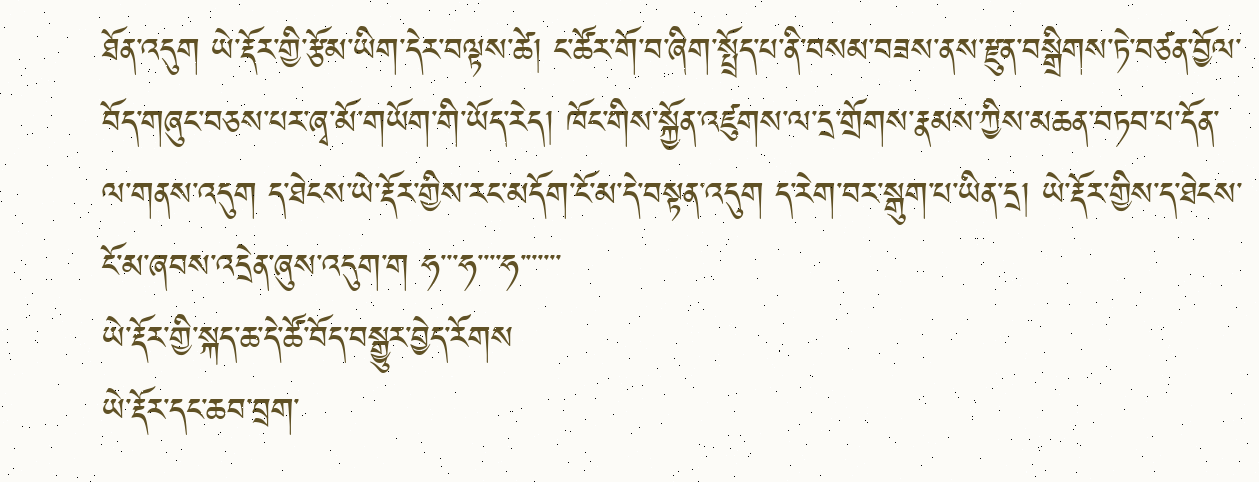ཐོན་འདུག ཡེ་རྡོར་གྱི་རྩོམ་ཡིག་དེར་བལྟས་ཚེ། ང་ཚོར་གོ་བ་ཞིག་སྤྲོད་པ་ནི་བསམ་བཟས་ནས་རྫུན་བསྒྲིགས་ཏེ་བཙན་བྱོལ་བོད་གཞུང་བཅས་པར་ཞྭ་མོ་གཡོག་གི་ཡོད་རེད། ཁོང་གིས་སྐྱོན་འཛུགས་ལ་དྲ་གྲོགས་རྣམས་ཀྱིས་མཆན་བཏབ་པ་དོན་ལ་གནས་འདུག ད་ཐེངས་ཡེ་རྡོར་གྱིས་རང་མདོག་ངོ་མ་དེ་བསྟན་འདུག ད་རེག་བར་སྒུག་པ་ཡིན་དྲ། ཡེ་རྡོར་གྱིས་ད་ཐེངས་ངོ་མ་ཞབས་འདྲེན་ཞུས་འདུག་ག ཧ་་་ཧ་་་་ཧ་་་་་་་
ཡེ་རྡོར་གྱི་སྐད་ཆ་དེ་ཚོ་བོད་བསྒྱུར་བྱེད་རོགས
ཡེ་རྡོར་དང་ཆབ་བྲག་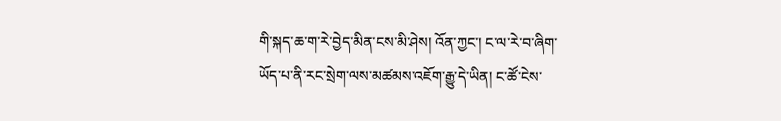གི་སྐད་ཆ་ག་རེ་བྱེད་མིན་ངས་མི་ཤེས། འོན་ཀྱང་། ང་ལ་རེ་བ་ཞིག་ཡོད་པ་ནི་རང་སྲེག་ལས་མཚམས་འཇོག་རྒྱུ་དེ་ཡིན། ང་ཚོ་ངེས་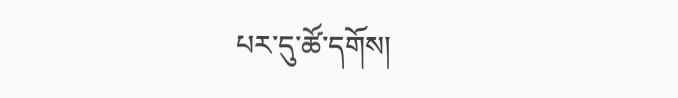པར་དུ་ཚོ་དགོས།